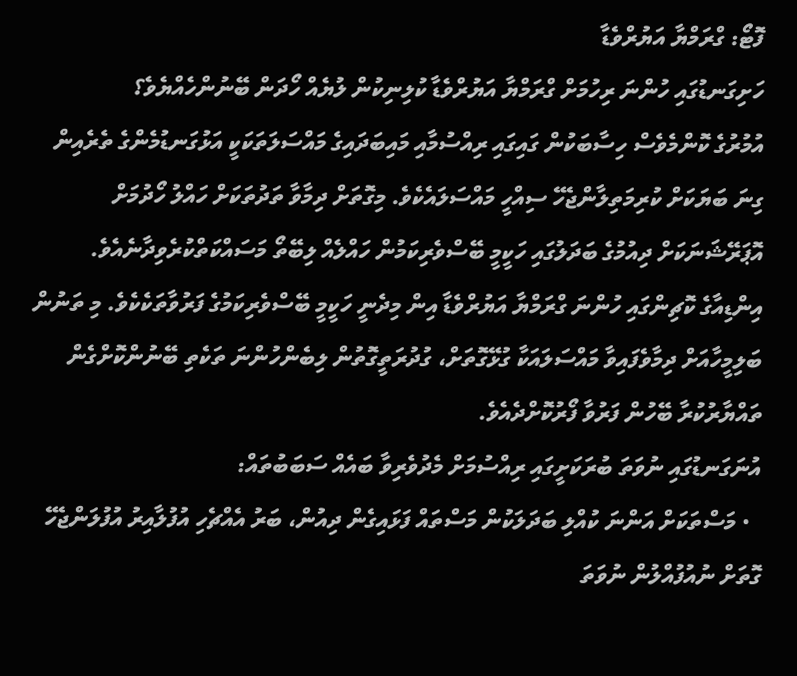ފޮޓޯ: ގްރަމްޔާ އަޔުރްވެޑާ
ހަށިގަނޑުގައި ހުންނަ ރިހުމަށް ގްރަމްޔާ އަޔުރްވެޑާ ކުލިނިކުން ލުޔެއް ހޯދަން ބޭނުންހެއްޔެވެ؟
އުމުރުގެ ކޮންމެވެސް ހިސާބަކުން ގައިގައި ރިއްސުމާއި މައިބަދައިގެ މައްސަލަތަކަކީ އަޅުގަނޑުމެންގެ ތެރެއިން ގިނަ ބަޔަކަށް ކުރިމަތިލާންޖެހޭ ސިއްހީ މައްސަލައެކެވެ. މިގޮތަށް ދިމާވާ ތަދުތަކަށް ހައްލު ހޯދުމަށް އޮޕަރޭޝަނަކަށް ދިއުމުގެ ބަދަލުގައި ހަކީމީ ބޭސްވެރިކަމުން ހައްލެއް ލިބޭތޯ މަސައްކަތްކުރެވިދާނެއެވެ. އިންޑިއާގެ ކޮޗިންގައި ހުންނަ ގްރަމްޔާ އަޔުރްވެޑާ އިން މިދެނީ ހަކީމީ ބޭސްވެރިކަމުގެ ފަރުވާތަކެކެވެ. މި ތަނުން ބަލިމީހާއަށް ދިމާވެފައިވާ މައްސަލައަކާ ގުޅޭގޮތަށް، ގުދުރަތީގޮތުން ލިބެންހުންނަ ތަކެތި ބޭނުންކޮށްގެން ތައްޔާރުކުރާ ބޭހުން ފަރުވާ ފޯރުކޮށްދެއެވެ.
އުނަގަނޑުގައި ނުވަތަ ބުރަކަށީގައި ރިއްސުމަށް މެދުވެރިވާ ބައެއް ސަބަބުތައް:
  • މަސްތަކަށް އަންނަ ކުއްލި ބަދަލަކުން މަސްތައް ފަޅައިގެން ދިއުން، ބަރު އެއްޗެހި އުފުލާއިރު އުފުލަންޖެހޭ ގޮތަށް ނުއުފުއްލުން ނުވަތަ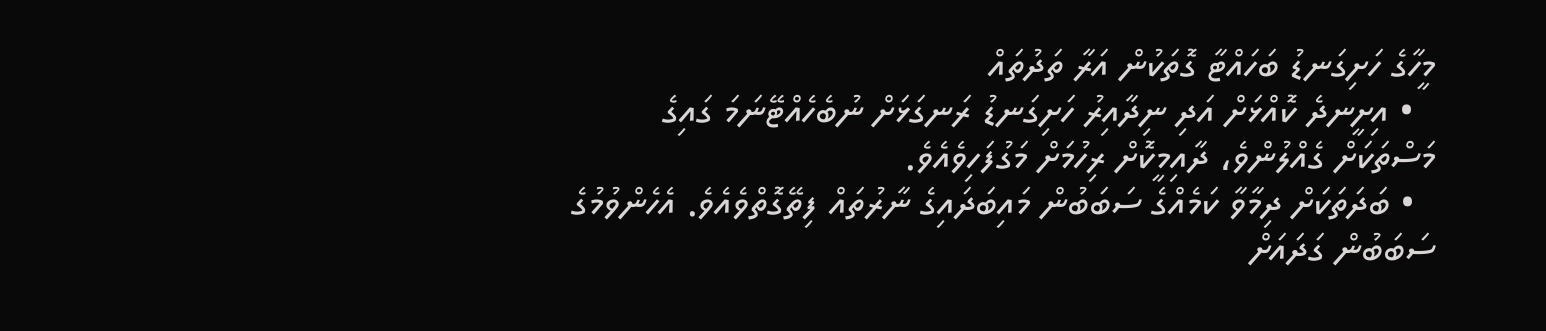މީހާގެ ހަށިގަނޑު ބަހައްޓާ ގޮތަކުން އަރާ ތަދުތައް
  • އިށީނދެ ކޮއްޅަށް އަދި ނިދާއިރު ހަށިގަނޑު ރަނގަޅަށް ނުބެހެއްޓޭނަމަ ގައިގެ މަސްތަކަށް ގެއްލުންވެ، ދާއިމީކޮށް ރިހުމަށް މަގުފަހިވެއެވެ.
  • ބަދަތަކަށް ދިމާވާ ކަމެއްގެ ސަބަބުން މައިބަދައިގެ ނާރުތައް ފިތޭގޮތްވެއެވެ. އެހެންވުމުގެ ސަބަބުން ގަދައަށް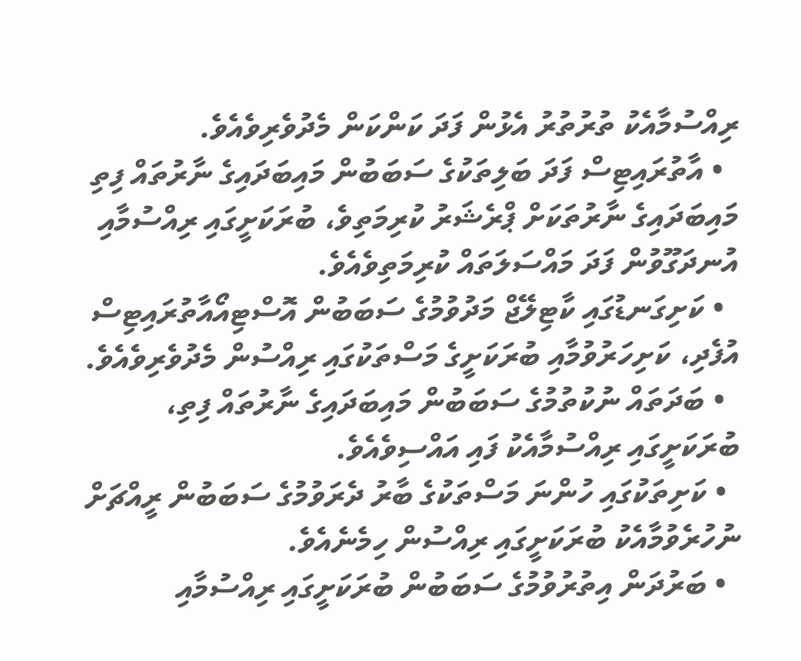ރިއްސުމާއެކު ތުރުތުރު އެޅުން ފަދަ ކަންކަން މެދުވެރިވެއެވެ.
  • އާތުރައިޓިސް ފަދަ ބަލިތަކުގެ ސަބަބުން މައިބަދައިގެ ނާރުތައް ފިތި މައިބަދައިގެ ނާރުތަކަށް ޕްރެޝަރު ކުރިމަތިވެ، ބުރަކަށީގައި ރިއްސުމާއި އުނދަގޫވުން ފަދަ މައްސަލަތައް ކުރިމަތިވެއެވެ.
  • ކަށިގަނޑުގައި ކާޓިލޭޖް މަދުވުމުގެ ސަބަބުން އޮސްޓިއޯއާތުރައިޓިސް އުފެދި، ކަށިހަރުވުމާއި ބުރަކަށީގެ މަސްތަކުގައި ރިއްސުން މެދުވެރިވެއެވެ.
  • ބަދަތައް ނުކުތުމުގެ ސަބަބުން މައިބަދައިގެ ނާރުތައް ފިތި، ބުރަކަށީގައި ރިއްސުމާއެކު ފައި އައްސިވެއެވެ.
  • ކަށިތަކުގައި ހުންނަ މަސްތަކުގެ ބާރު ދެރަވުމުގެ ސަބަބުން ރީއްޗަށް ނުހުރެވުމާއެކު ބުރަކަށީގައި ރިއްސުން ހިމެނެއެވެ.
  • ބަރުދަން އިތުރުވުމުގެ ސަބަބުން ބުރަކަށީގައި ރިއްސުމާއި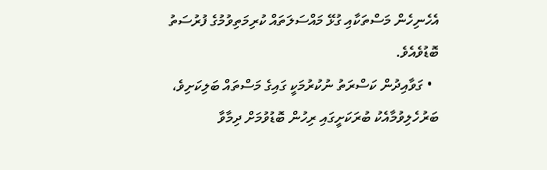އެހެނިހެން މަސްތަކާއި ގުޅޭ މައްސަލަތައް ކުރިމަތިވުމުގެ ފުރުސަތު ބޮޑުވެއެވެ.
  • ގަވާއިދުން ކަސްރަތު ނުކުރުމަކީ ގައިގެ މަސްތައް ބަލިކަށިވެ، ބަރުހެލިވުމާއެކު ބުރަކަށީގައި ރިހުން ބޮޑުވުމަށް ދިމާވާ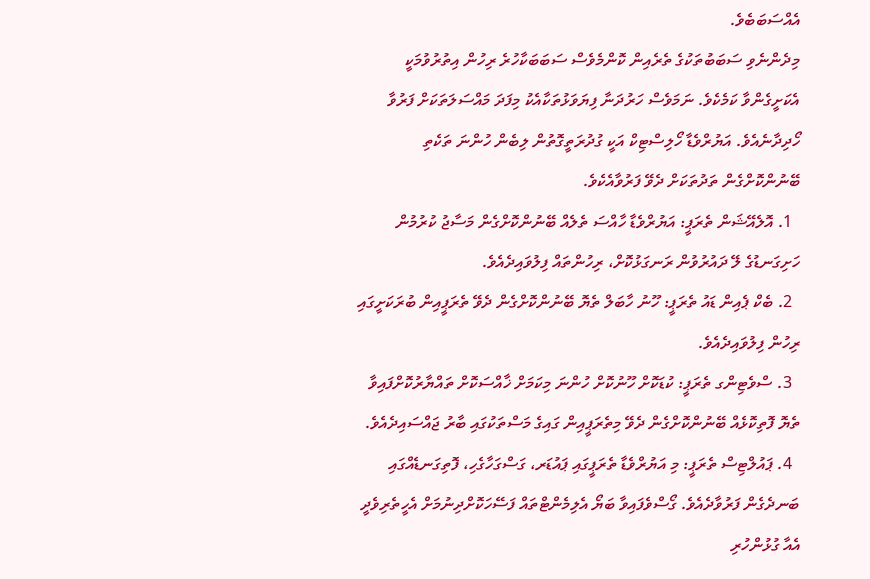އެއްސަބަބެވެ.
މިދެންނެވި ސަބަބުތަކުގެ ތެރެއިން ކޮންމެވެސް ސަބަބަކާހުރެ ރިހުން އިތުރުވުމަކީ އެކަށީގެންވާ ކަމެކެވެ. ނަމަވެސް ހަރުދަނާ ފިޔަވަޅުތަކާއެކު މިފަދަ މައްސަލަތަކަށް ފަރުވާ ހޯދިދާނެއެވެ. އަޔުރްވެޑާ ހޯލިސްޓިކް އަކީ ގުދުރަތީގޮތުން ލިބެން ހުންނަ ތަކެތި ބޭނުންކޮށްގެން ތަދުތަކަށް ދެވޭ ފަރުވާއެކެވެ.
  1. އޮލެއޭޝަން ތެރަޕީ: އަޔުރްވެޑާ ހާއްސަ ތެލެއް ބޭނުންކޮށްގެން މަސާޖު ކުރުމުން ހަށިގަނޑުގެ ލޭ ދައުރުވުން ރަނގަޅުކޮށް، ރިހުންތައް ފިލުވައިދެއެވެ.
  2. ބެކް ޕެއިން ޑައު ތެރަޕީ: ހޫނު ހާބަލް ތެޔޮ ބޭނުންކޮށްގެން ދެވޭ ތެރަޕީއިން ބުރަކަށީގައި ރިހުން ފިލުވައިދެއެވެ.
  3. ސްވެޓިންގ ތެރަޕީ: ކުޑަކޮށް ހޫނުކޮށް ހުންނަ މިކަމަށް ޚާއްސަކޮށް ތައްޔާރުކޮށްފައިވާ ތެޔޮ ފޮތިކޮޅެއް ބޭނުންކޮށްގެން ދެވޭ މިތެރަޕީއިން ގައިގެ މަސްތަކުގައި ބާރު ޖައްސައިދެއެވެ.
  4. ޕައުލްޓިސް ތެރަޕީ: މި އަޔުރްވެޑާ ތެރަޕީގައި ޕައުޑަރ، ގަސްގަހާގެހި، ފޮތިގަނޑެއްގައި ބަނދެގެން ފަރުވާދެއެވެ. ގޯސްވެފައިވާ ބަޔޯ އެލިމެންޓްތައް ފަސޭހަކޮށްދިނުމަށް އެހީތެރިވެދީ އެއާ ގުޅުންހުރި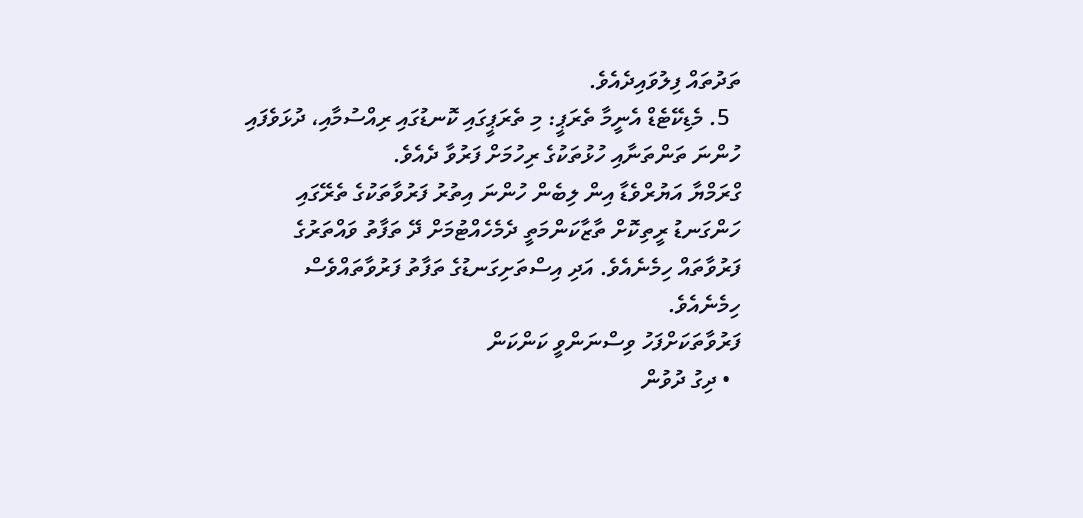ތަދުތައް ފިލުވައިދެއެވެ.
  5. މެޑިކޭޓެޑް އެނީމާ ތެރަޕީ: މި ތެރަޕީގައި ކޮނޑުގައި ރިއްސުމާއި، ދުޅަވެފައި ހުންނަ ތަންތަނާއި ހުޅުތަކުގެ ރިހުމަށް ފަރުވާ ދެއެވެ.
ގްރަމްޔާ އަޔުރްވެޑާ އިން ލިބެން ހުންނަ އިތުރު ފަރުވާތަކުގެ ތެރޭގައި ހަންގަނޑު ރީތިކޮށް ތާޒާކަންމަތީ ދެމެހެއްޓުމަށް ދޭ ތަފާތު ވައްތަރުގެ ފަރުވާތައް ހިމެނެއެވެ. އަދި އިސްތަށިގަނޑުގެ ތަފާތު ފަރުވާތައްވެސް ހިމެނެއެވެ.
ފަރުވާތަކަށްފަހު ވިސްނަންވީ ކަންކަން
  • ދިގު ދުވުން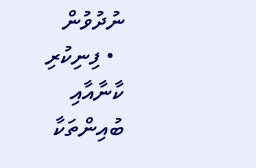ނުދުވުން
  • ފިނިކުރި ކާނާއާއި ބުއިންތަކާ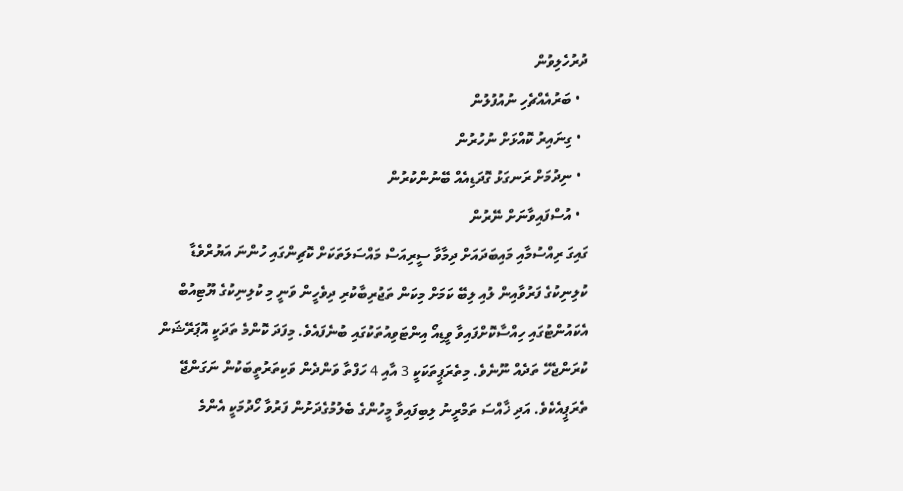ދުރުހެލިވުން
  • ބަރުއެއްޗެހި ނުއުފުލުން
  • ގިނައިރު ކޮއްޅަށް ނުހުރުން
  • ނިދުމަށް ރަނގަޅު ގޮދަޑިއެއް ބޭނުންކުރުން
  • އުސްފައިވާނަށް ނޭރުން
ގައިގަ ރިއްސުމާއި މައިބަދައަށް ދިމާވާ ސީރިއަސް މައްސަލަތަކަށް ކޮޗިންގައި ހުންނަ އަޔުރްވެޑާ ކުލިނިކުގެ ފަރުވާއިން ލުއި ލިބޭ ކަމަށް މިކަން ތަޖުރިބާކުރި ދިވެހީން ވަނީ މި ކުލިނިކުގެ ޔޫޓިއުބް އެކައުންޓުގައި ހިއްސާކޮށްފައިވާ ވީޑިއޯ އިންޓަވިއުތަކުގައި ބުނެފައެވެ. މިފަދަ ކޮންމެ ތަދަކީ އޮޕަރޭޝަން ކުރަންޖެހޭ ތަދެއް ނޫނެވެ. މިތެރަޕީތަކަކީ 3 އާއި 4 ހަފްތާ ވަންދެން ވަކިތަރުތީބަކުން ނަގަންޖޭ ތެރަޕީއެކެވެ. އަދި ޚާއްސަ ތަމްރީނު ލިބިފައިވާ މީހުންގެ ބެލުމުގެދަށުން ފަރުވާ ހޯދުމަކީ އެންމެ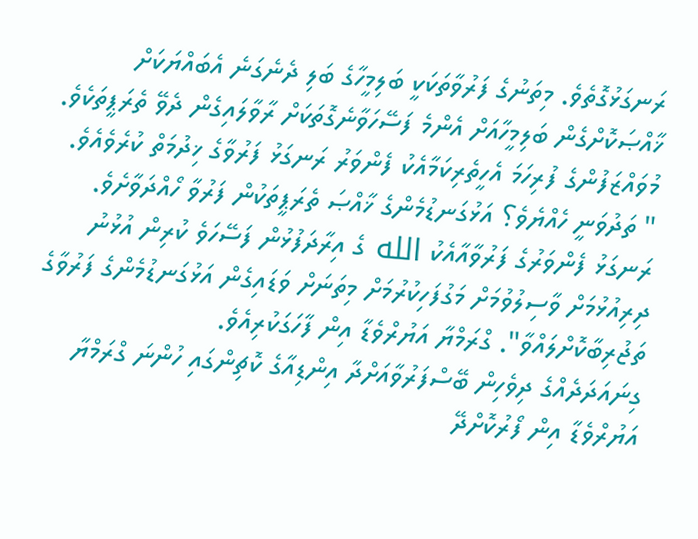ރަނގަޅުގޮތެވެ. މިތަނުގެ ފަރުވާތަކަކީ ބަލިމީހާގެ ބަލި ދެނެގަނެ އެބައްޔަކަށް ޚާއްޞަކޮށްގެން ބަލިމީހާއަށް އެންމެ ފަސޭހަވާނެގޮތަކަށް ރާވާލައިގެން ދެވޭ ތެރަޕީތަކެވެ. މުވައްޒަފުންގެ ފުރިހަމަ އެހީތެރިކަމާއެކު ފެންވަރު ރަނގަޅު ފަރުވާގެ ޚިދުމަތް ކުރެވެއެވެ.
" ތަދުވަނީ ހެއްޔެވެ؟ އަޅުގަނޑުމެންގެ ޚާއްޞަ ތެރަޕީތަކުން ފަރުވާ ހޯއްދަވާށެވެ. ރަނގަޅު ފެންވަރުގެ ފަރުވާއާއެކު الله ގެ އިރާދަފުޅުން ފަސޭހަވެ ކުރިން އުޅުނު ދިރިއުޅުމަށް ވާސިލުވުމަށް މަގުފަހިކުރުމަށް މިތަނަށް ވަޑައިގެން އަޅުގަނޑުމެންގެ ފަރުވާގެ ތަޖުރިބާކޮށްލައްވާ". ގްރަމްޔާ އަޔުރްވެޑާ އިން ފާހަގަކުރިއެވެ.
ގިނައަދަދެއްގެ ދިވެހިން ބޭސްފަރުވާއަށްދާ އިންޑިއާގެ ކޮޗިންގައި ހުންނަ ގްރަމްޔާ އަޔުރްވެޑާ އިން ފޯރުކޮށްދޭ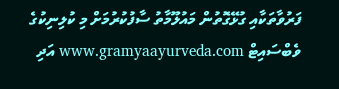ފަރުވާތަކާއި ގުޅޭގޮތުން މައުލޫމާތު ސާފުކުރުމަށް މި ކުލިނިކުގެ ވެބްސައިޓް www.gramyaayurveda.com އަދި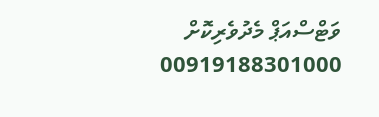ވަޓްސްއަޕް މެދުވެރިކޮށް 00919188301000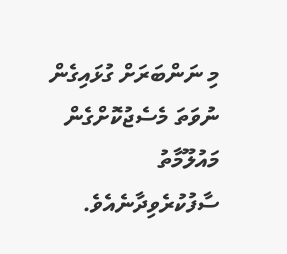މި ނަންބަރަށް ގުޅައިގެން ނުވަތަ މެސެޖުކޮށްގެން މައުލޫމާތު ސާފުކުރެވިދާނެއެވެ.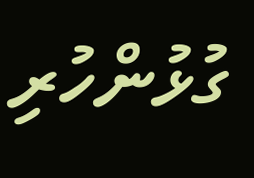ގުޅުންހުރި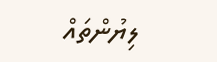ލިޔުންތައް